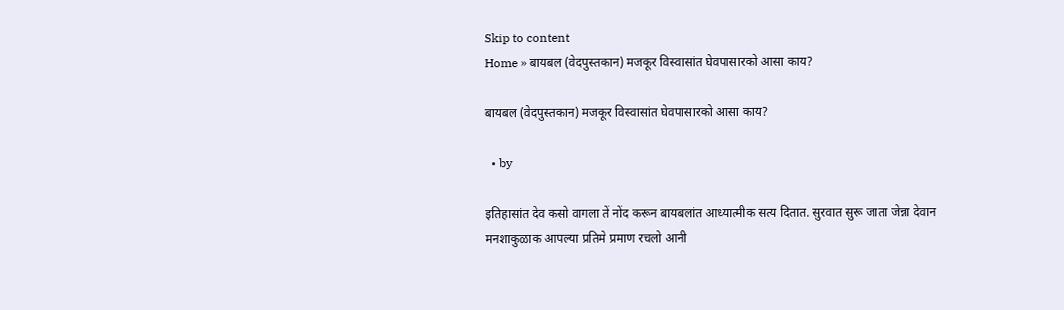Skip to content
Home » बायबल (वेदपुस्तकान) मजकूर विस्वासांत घेवपासारको आसा काय?

बायबल (वेदपुस्तकान) मजकूर विस्वासांत घेवपासारको आसा काय?

  • by

इतिहासांत देव कसो वागला तें नोंद करून बायबलांत आध्यात्मीक सत्य दितात. सुरवात सुरू जाता जेन्ना देवान मनशाकुळाक आपल्या प्रतिमे प्रमाण रचलो आनी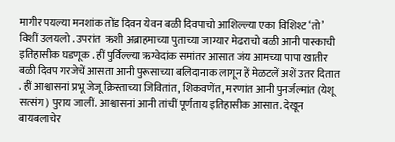मागीर पयल्या मनशांक तोंड दिवन येवन बळी दिवपाचो आशिल्ल्या एका विशिश्ट ‘तो’ विशीं उलयलो . उपरांत  ऋशी अब्राहमाच्या पुताच्या जाग्यार मेढराचो बळी आनी पास्काची इतिहासीक घडणूक . हीं पुर्विल्ल्या ऋग्वेदांक समांतर आसात जंय आमच्या पापा खातीर बळी दिवप गरजेचें आसता आनी पुरूसाच्या बलिदानाक लागून हें मेळटलें अशें उतर दितात . हीं आश्वासनां प्रभू जेजू क्रिस्ताच्या जिवितांत, शिकवणेंत, मरणांत आनी पुनर्जल्मांत (येशू सत्संग) पुराय जालीं. आश्वासनां आनी तांचीं पूर्णताय इतिहासीक आसात. देखून बायबलाचेर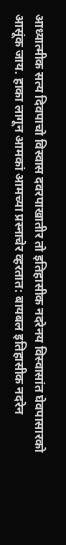आध्यात्मीक सत्य दिवपाचो विस्वास दवरपाखातीर तो इतिहासीक नदरेनय विस्वासांत घेवपासारको आसूंक जाय. हाका लागून आमकां आमच्या प्रस्नाचेर व्हरतात: बायबल इतिहासीक नदरेन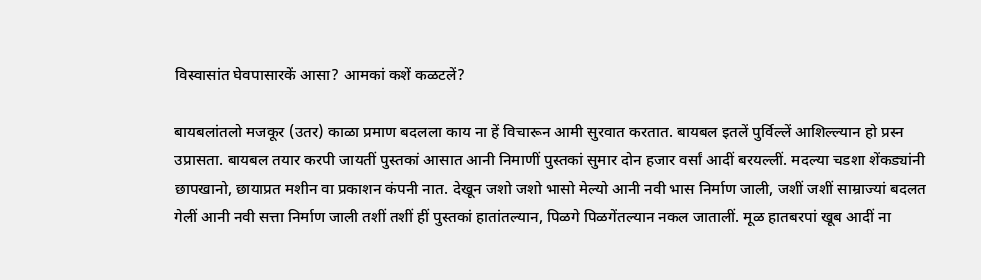विस्वासांत घेवपासारकें आसा? आमकां कशें कळटलें?

बायबलांतलो मजकूर (उतर) काळा प्रमाण बदलला काय ना हें विचारून आमी सुरवात करतात. बायबल इतलें पुर्विल्लें आशिल्ल्यान हो प्रस्न उप्रासता. बायबल तयार करपी जायतीं पुस्तकां आसात आनी निमाणीं पुस्तकां सुमार दोन हजार वर्सां आदीं बरयल्लीं. मदल्या चडशा शेंकड्यांनी छापखानो, छायाप्रत मशीन वा प्रकाशन कंपनी नात. देखून जशो जशो भासो मेल्यो आनी नवी भास निर्माण जाली, जशीं जशीं साम्राज्यां बदलत गेलीं आनी नवी सत्ता निर्माण जाली तशीं तशीं हीं पुस्तकां हातांतल्यान, पिळगे पिळगेंतल्यान नकल जातालीं. मूळ हातबरपां खूब आदीं ना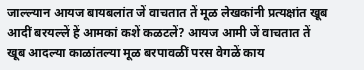जाल्ल्यान आयज बायबलांत जें वाचतात तें मूळ लेखकांनी प्रत्यक्षांत खूब आदीं बरयल्लें हें आमकां कशें कळटलें? आयज आमी जें वाचतात तें खूब आदल्या काळांतल्या मूळ बरपावळीं परस वेगळें काय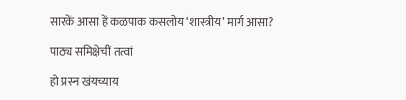सारकें आसा हें कळपाक कसलोय ‘शास्त्रीय’ मार्ग आसा?

पाठ्य समिक्षेचीं तत्वां

हो प्रस्न खंयच्याय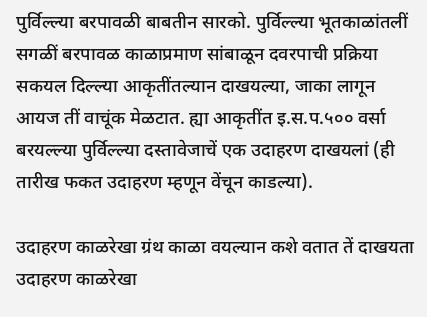पुर्विल्ल्या बरपावळी बाबतीन सारको. पुर्विल्ल्या भूतकाळांतलीं सगळीं बरपावळ काळाप्रमाण सांबाळून दवरपाची प्रक्रिया सकयल दिल्ल्या आकृतींतल्यान दाखयल्या, जाका लागून आयज तीं वाचूंक मेळटात. ह्या आकृतींत इ.स.प.५०० वर्सा बरयल्ल्या पुर्विल्ल्या दस्तावेजाचें एक उदाहरण दाखयलां (ही तारीख फकत उदाहरण म्हणून वेंचून काडल्या).

उदाहरण काळरेखा ग्रंथ काळा वयल्यान कशे वतात तें दाखयता
उदाहरण काळरेखा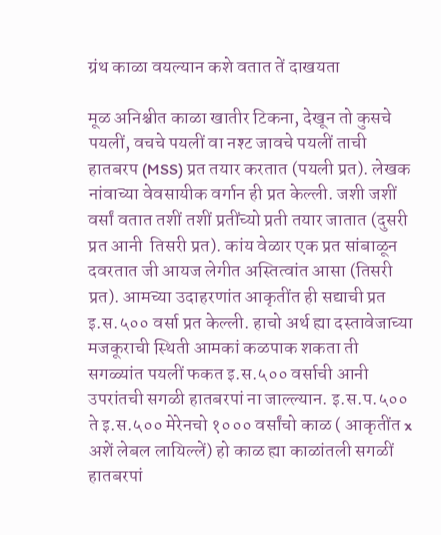ग्रंथ काळा वयल्यान कशे वतात तें दाखयता

मूळ अनिश्चीत काळा खातीर टिकना, देखून तो कुसचे पयलीं, वचचे पयलीं वा नश्ट जावचे पयलीं ताची हातबरप (MSS) प्रत तयार करतात (पयली प्रत). लेखक नांवाच्या वेवसायीक वर्गान ही प्रत केल्ली. जशी जशीं वर्सां वतात तशीं तशीं प्रतींच्यो प्रती तयार जातात (दुसरी प्रत आनी  तिसरी प्रत). कांय वेळार एक प्रत सांबाळून दवरतात जी आयज लेगीत अस्तित्वांत आसा (तिसरी प्रत). आमच्या उदाहरणांत आकृतींत ही सद्याची प्रत इ.स.५०० वर्सा प्रत केल्ली. हाचो अर्थ ह्या दस्तावेजाच्या मजकूराची स्थिती आमकां कळपाक शकता ती सगळ्यांत पयलीं फकत इ.स.५०० वर्साची आनी उपरांतची सगळी हातबरपां ना जाल्ल्यान. इ.स.प.५०० ते इ.स.५०० मेरेनचो १००० वर्सांचो काळ ( आकृतींत x अशें लेबल लायिल्लें) हो काळ ह्या काळांतली सगळीं हातबरपां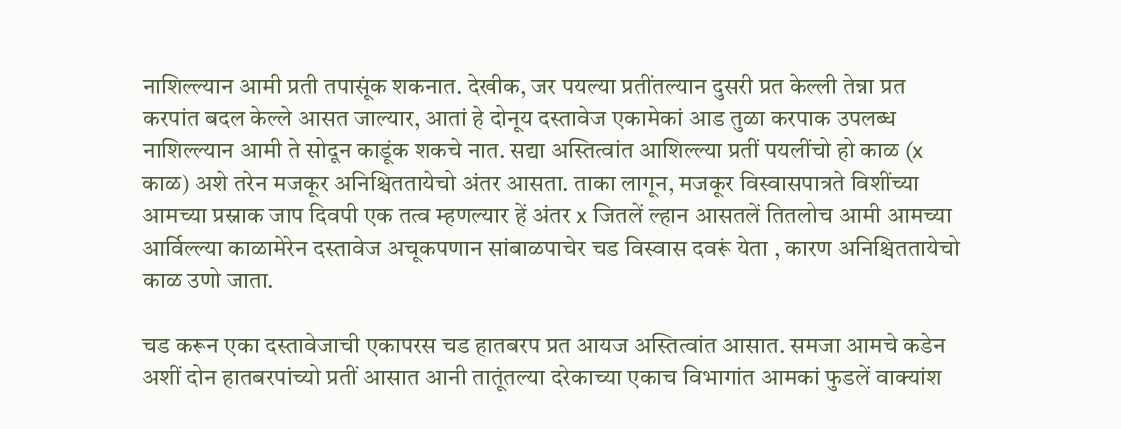नाशिल्ल्यान आमी प्रती तपासूंक शकनात. देखीक, जर पयल्या प्रतींतल्यान दुसरी प्रत केल्ली तेन्ना प्रत करपांत बदल केल्ले आसत जाल्यार, आतां हे दोनूय दस्तावेज एकामेकां आड तुळा करपाक उपलब्ध नाशिल्ल्यान आमी ते सोदून काडूंक शकचे नात. सद्या अस्तित्वांत आशिल्ल्या प्रतीं पयलींचो हो काळ (x काळ) अशे तरेन मजकूर अनिश्चिततायेचो अंतर आसता. ताका लागून, मजकूर विस्वासपात्रते विशींच्या आमच्या प्रस्नाक जाप दिवपी एक तत्व म्हणल्यार हें अंतर x जितलें ल्हान आसतलें तितलोच आमी आमच्या आर्विल्ल्या काळामेरेन दस्तावेज अचूकपणान सांबाळपाचेर चड विस्वास दवरूं येता , कारण अनिश्चिततायेचो काळ उणो जाता.

चड करून एका दस्तावेजाची एकापरस चड हातबरप प्रत आयज अस्तित्वांत आसात. समजा आमचे कडेन अशीं दोन हातबरपांच्यो प्रतीं आसात आनी तातूंतल्या दरेकाच्या एकाच विभागांत आमकां फुडलें वाक्यांश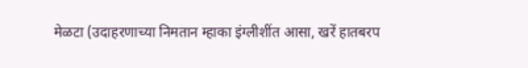मेळटा (उदाहरणाच्या निमतान म्हाका इंग्लीशींत आसा, खरें हातबरप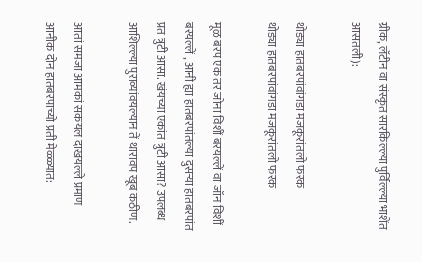ग्रीक, लॅटीन वा संस्कृत सारकिल्ल्या पुर्विल्ल्या भाशेंत आसतली):

थोड्या हातबरपांवांगडा मजकूरांतलो फरक
थोड्या हातबरपांवांगडा मजकूरांतलो फरक

मूळ बरप एक तर जोना विशीं बरयल्लें वा जॉन विशीं बरयल्लें , आनी ह्या हातबरपांतल्या दुसऱ्या हातबरपांत प्रत त्रुटी आसा. खंयच्या एकांत त्रुटी आसा? उपलब्ध आशिल्ल्या पुराव्यांवयल्यान तें थारावप खूब कठीण.

आतां समजा आमकां सकयल दाखयल्ले प्रमाण आनीक दोन हातबरपाच्यो प्रती मेळ्ळ्यात: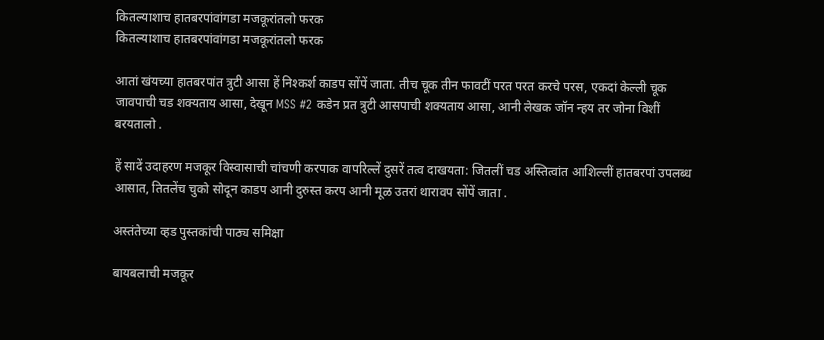कितल्याशाच हातबरपांवांगडा मजकूरांतलो फरक
कितल्याशाच हातबरपांवांगडा मजकूरांतलो फरक

आतां खंयच्या हातबरपांत त्रुटी आसा हें निश्कर्श काडप सोंपें जाता. तीच चूक तीन फावटीं परत परत करचे परस, एकदां केल्ली चूक जावपाची चड शक्यताय आसा, देखून MSS #2 कडेन प्रत त्रुटी आसपाची शक्यताय आसा, आनी लेखक जॉन न्हय तर जोना विशीं बरयतालो .

हें सादें उदाहरण मजकूर विस्वासाची चांचणी करपाक वापरिल्लें दुसरें तत्व दाखयता: जितलीं चड अस्तित्वांत आशिल्लीं हातबरपां उपलब्ध आसात, तितलेंच चुको सोदून काडप आनी दुरुस्त करप आनी मूळ उतरां थारावप सोंपें जाता .

अस्तंतेच्या व्हड पुस्तकांची पाठ्य समिक्षा

बायबलाची मजकूर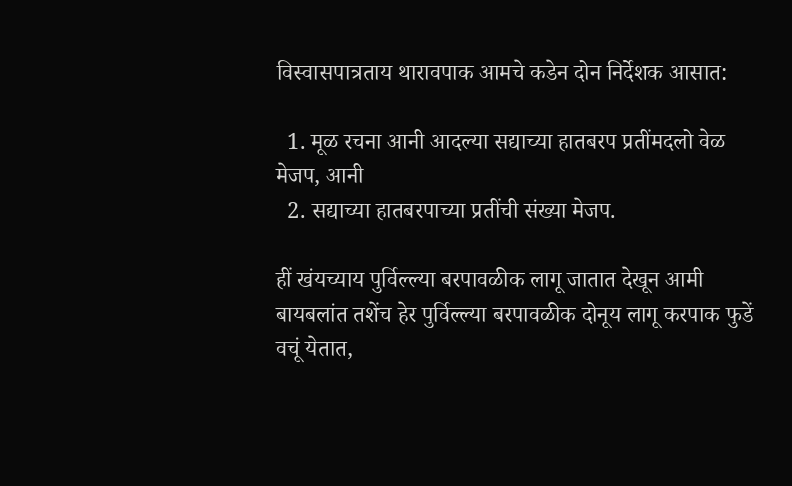विस्वासपात्रताय थारावपाक आमचे कडेन दोन निर्देशक आसात:

  1. मूळ रचना आनी आदल्या सद्याच्या हातबरप प्रतींमदलो वेळ मेजप, आनी
  2. सद्याच्या हातबरपाच्या प्रतींची संख्या मेजप.

हीं खंयच्याय पुर्विल्ल्या बरपावळीक लागू जातात देखून आमी बायबलांत तशेंच हेर पुर्विल्ल्या बरपावळीक दोनूय लागू करपाक फुडें वचूं येतात,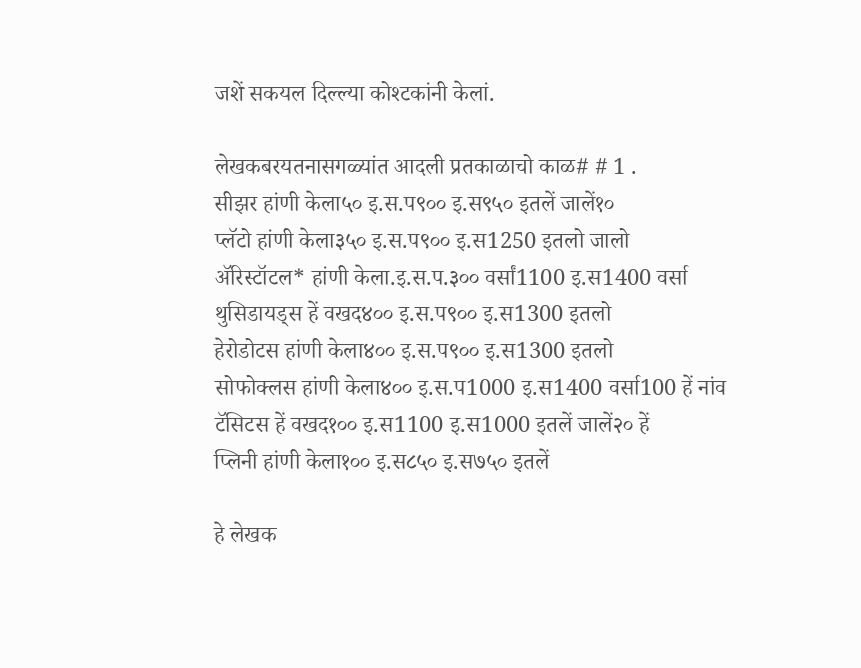जशें सकयल दिल्ल्या कोश्टकांनी केलां.

लेखकबरयतनासगळ्यांत आदली प्रतकाळाचो काळ# # 1 .
सीझर हांणी केला५० इ.स.प९०० इ.स९५० इतलें जालें१०
प्लॅटो हांणी केला३५० इ.स.प९०० इ.स1250 इतलो जालो
ॲरिस्टॉटल* हांणी केला.इ.स.प.३०० वर्सां1100 इ.स1400 वर्सा
थुसिडायड्स हें वखद४०० इ.स.प९०० इ.स1300 इतलो
हेरोडोटस हांणी केला४०० इ.स.प९०० इ.स1300 इतलो
सोफोक्लस हांणी केला४०० इ.स.प1000 इ.स1400 वर्सा100 हें नांव
टॅसिटस हें वखद१०० इ.स1100 इ.स1000 इतलें जालें२० हें
प्लिनी हांणी केला१०० इ.स८५० इ.स७५० इतलें

हे लेखक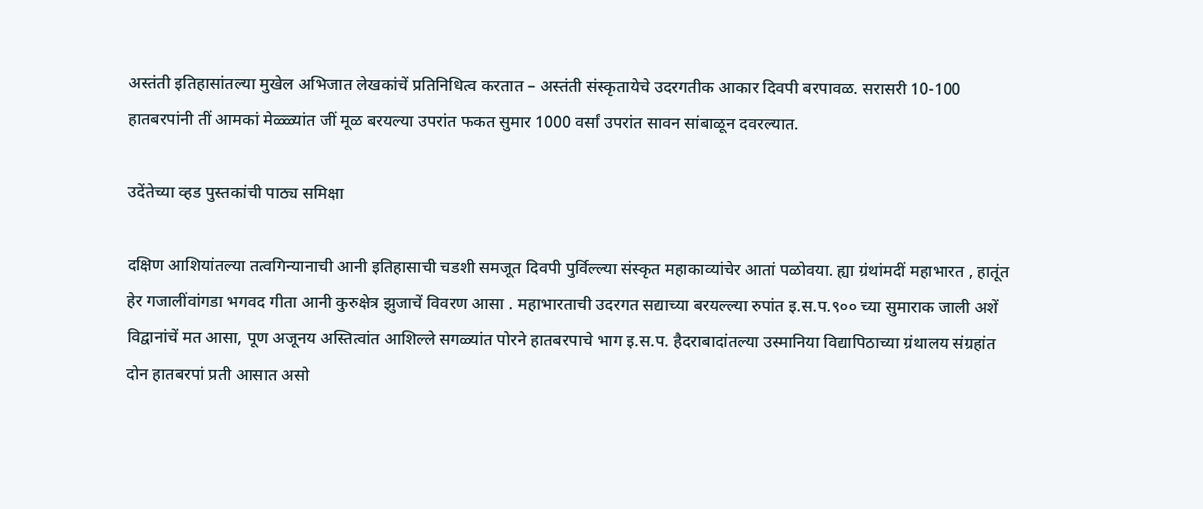अस्तंती इतिहासांतल्या मुखेल अभिजात लेखकांचें प्रतिनिधित्व करतात – अस्तंती संस्कृतायेचे उदरगतीक आकार दिवपी बरपावळ. सरासरी 10-100 हातबरपांनी तीं आमकां मेळ्ळ्यांत जीं मूळ बरयल्या उपरांत फकत सुमार 1000 वर्सां उपरांत सावन सांबाळून दवरल्यात.

उदेंतेच्या व्हड पुस्तकांची पाठ्य समिक्षा

दक्षिण आशियांतल्या तत्वगिन्यानाची आनी इतिहासाची चडशी समजूत दिवपी पुर्विल्ल्या संस्कृत महाकाव्यांचेर आतां पळोवया. ह्या ग्रंथांमदीं महाभारत , हातूंत हेर गजालींवांगडा भगवद गीता आनी कुरुक्षेत्र झुजाचें विवरण आसा . महाभारताची उदरगत सद्याच्या बरयल्ल्या रुपांत इ.स.प.९०० च्या सुमाराक जाली अशें विद्वानांचें मत आसा, पूण अजूनय अस्तित्वांत आशिल्ले सगळ्यांत पोरने हातबरपाचे भाग इ.स.प. हैदराबादांतल्या उस्मानिया विद्यापिठाच्या ग्रंथालय संग्रहांत दोन हातबरपां प्रती आसात असो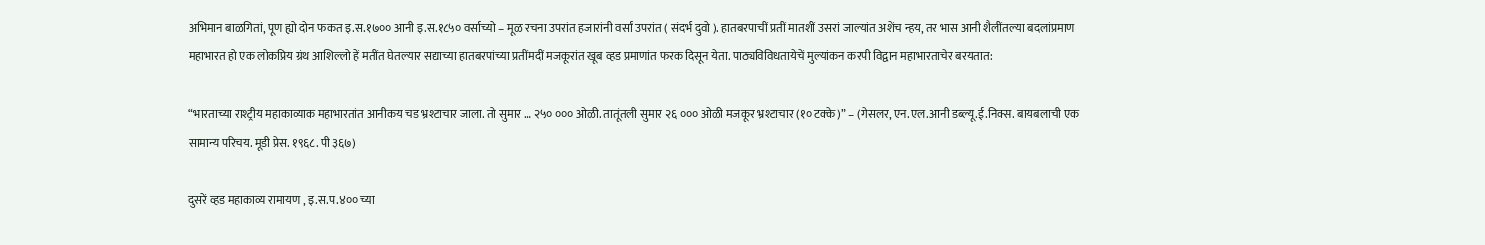अभिमान बाळगितां, पूण ह्यो दोन फकत इ.स.१७०० आनी इ.स.१८५० वर्साच्यो – मूळ रचना उपरांत हजारांनी वर्सां उपरांत ( संदर्भ दुवो ). हातबरपाचीं प्रतीं मातशीं उसरां जाल्यांत अशेंच न्हय, तर भास आनी शैलींतल्या बदलांप्रमाण महाभारत हो एक लोकप्रिय ग्रंथ आशिल्लो हें मतींत घेतल्यार सद्याच्या हातबरपांच्या प्रतींमदीं मजकूरांत खूब व्हड प्रमाणांत फरक दिसून येता. पाठ्यविविधतायेचें मुल्यांकन करपी विद्वान महाभारताचेर बरयतात:

“भारताच्या राश्ट्रीय महाकाव्याक महाभारतांत आनीकय चड भ्रश्टाचार जाला. तो सुमार … २५० ००० ओळी. तातूंतली सुमार २६ ००० ओळी मजकूर भ्रश्टाचार (१० टक्के)” – (गेसलर, एन.एल.आनी डब्ल्यू.ई.निक्स. बायबलाची एक सामान्य परिचय. मूडी प्रेस. १९६८. पी ३६७)

दुसरें व्हड महाकाव्य रामायण , इ.स.प.४०० च्या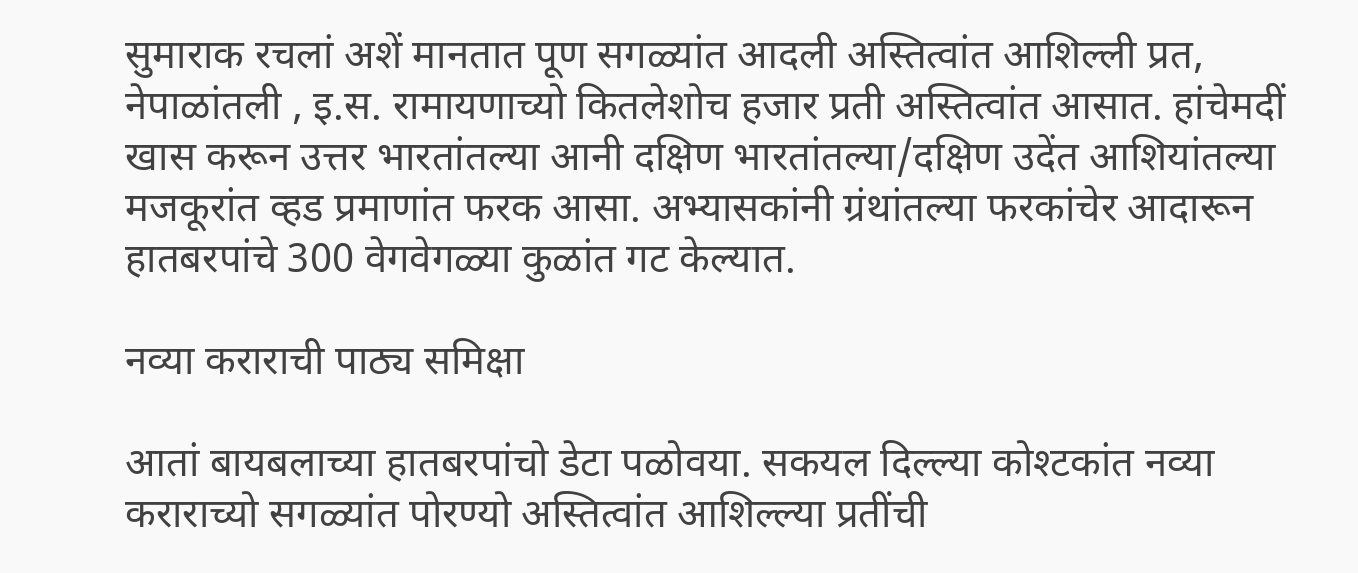सुमाराक रचलां अशें मानतात पूण सगळ्यांत आदली अस्तित्वांत आशिल्ली प्रत, नेपाळांतली , इ.स. रामायणाच्यो कितलेशोच हजार प्रती अस्तित्वांत आसात. हांचेमदीं खास करून उत्तर भारतांतल्या आनी दक्षिण भारतांतल्या/दक्षिण उदेंत आशियांतल्या मजकूरांत व्हड प्रमाणांत फरक आसा. अभ्यासकांनी ग्रंथांतल्या फरकांचेर आदारून हातबरपांचे 300 वेगवेगळ्या कुळांत गट केल्यात.

नव्या कराराची पाठ्य समिक्षा

आतां बायबलाच्या हातबरपांचो डेटा पळोवया. सकयल दिल्ल्या कोश्टकांत नव्या कराराच्यो सगळ्यांत पोरण्यो अस्तित्वांत आशिल्ल्या प्रतींची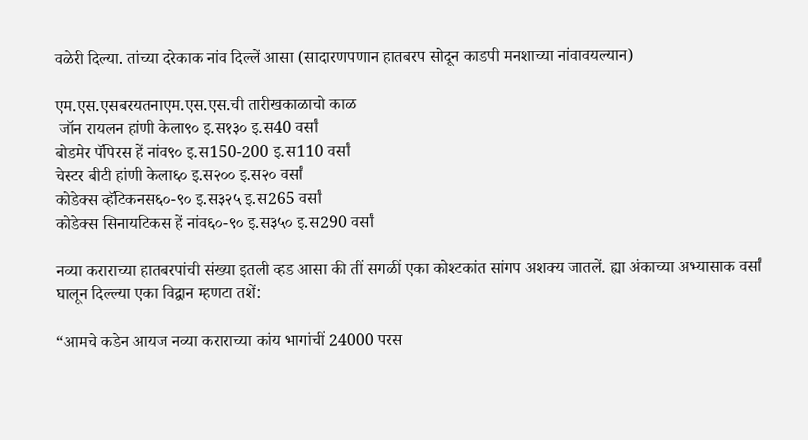वळेरी दिल्या. तांच्या दरेकाक नांव दिल्लें आसा (सादारणपणान हातबरप सोदून काडपी मनशाच्या नांवावयल्यान)

एम.एस.एसबरयतनाएम.एस.एस.ची तारीखकाळाचो काळ
 जॉन रायलन हांणी केला९० इ.स१३० इ.स40 वर्सां
बोडमेर पॅपिरस हें नांव९० इ.स150-200 इ.स110 वर्सां
चेस्टर बीटी हांणी केला६० इ.स२०० इ.स२० वर्सां
कोडेक्स व्हॅटिकनस६०-९० इ.स३२५ इ.स265 वर्सां
कोडेक्स सिनायटिकस हें नांव६०-९० इ.स३५० इ.स290 वर्सां

नव्या कराराच्या हातबरपांची संख्या इतली व्हड आसा की तीं सगळीं एका कोश्टकांत सांगप अशक्य जातलें. ह्या अंकाच्या अभ्यासाक वर्सां घालून दिल्ल्या एका विद्वान म्हणटा तशें:

“आमचे कडेन आयज नव्या कराराच्या कांय भागांचीं 24000 परस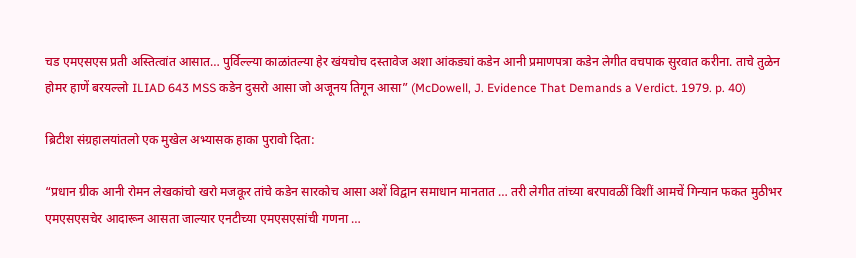चड एमएसएस प्रती अस्तित्वांत आसात… पुर्विल्ल्या काळांतल्या हेर खंयचोच दस्तावेज अशा आंकड्यां कडेन आनी प्रमाणपत्रा कडेन लेगीत वचपाक सुरवात करीना. ताचे तुळेन होमर हाणें बरयल्लो ILIAD 643 MSS कडेन दुसरो आसा जो अजूनय तिगून आसा” (McDowell, J. Evidence That Demands a Verdict. 1979. p. 40)

ब्रिटीश संग्रहालयांतलो एक मुखेल अभ्यासक हाका पुरावो दिता:

“प्रधान ग्रीक आनी रोमन लेखकांचो खरो मजकूर तांचे कडेन सारकोच आसा अशें विद्वान समाधान मानतात … तरी लेगीत तांच्या बरपावळीं विशीं आमचें गिन्यान फकत मुठीभर एमएसएसचेर आदारून आसता जाल्यार एनटीच्या एमएसएसांची गणना …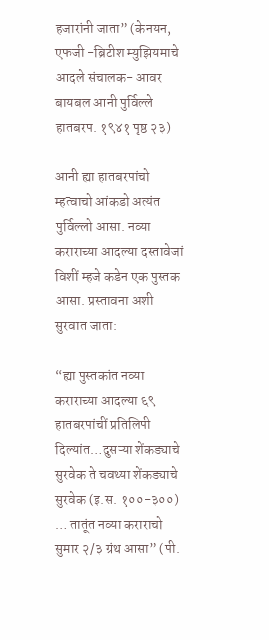हजारांनी जाता” (केनयन, एफजी -ब्रिटीश म्युझियमाचे आदले संचालक- आवर बायबल आनी पुर्विल्ले हातबरप. १९४१ पृष्ठ २३)

आनी ह्या हातबरपांचो म्हत्वाचो आंकडो अत्यंत पुर्विल्लो आसा. नव्या कराराच्या आदल्या दस्तावेजां विशीं म्हजे कडेन एक पुस्तक आसा. प्रस्तावना अशी सुरवात जाता:

“ह्या पुस्तकांत नव्या कराराच्या आदल्या ६९ हातबरपांचीं प्रतिलिपी दिल्यांत…दुसऱ्या शेंकड्याचे सुरवेक ते चवथ्या शेंकड्याचे सुरवेक (इ.स. १००-३००) … तातूंत नव्या कराराचो सुमार २/३ ग्रंथ आसा” (पी.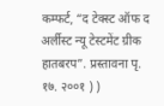कम्फर्ट, “द टेक्स्ट ऑफ द अर्लीस्ट न्यू टेस्टमेंट ग्रीक हातबरप”. प्रस्तावना पृ. १७. २००१ ) )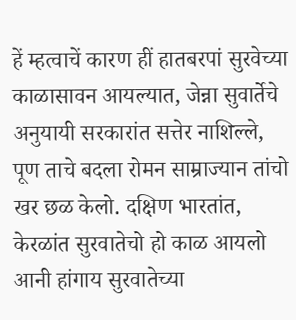हें म्हत्वाचें कारण हीं हातबरपां सुरवेच्या काळासावन आयल्यात, जेन्ना सुवार्तेचे अनुयायी सरकारांत सत्तेर नाशिल्ले, पूण ताचे बदला रोमन साम्राज्यान तांचो खर छळ केलो. दक्षिण भारतांत, केरळांत सुरवातेचो हो काळ आयलो आनी हांगाय सुरवातेच्या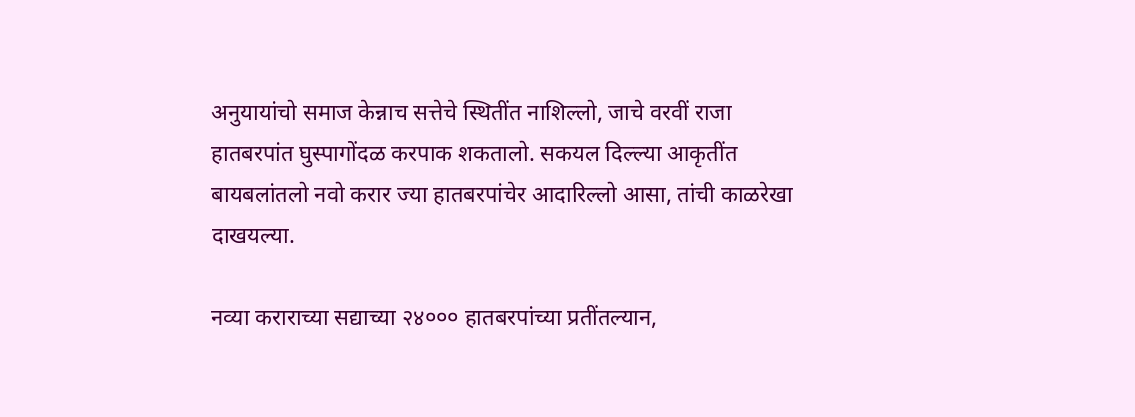अनुयायांचो समाज केन्नाच सत्तेचे स्थितींत नाशिल्लो, जाचे वरवीं राजा हातबरपांत घुस्पागोंदळ करपाक शकतालो. सकयल दिल्ल्या आकृतींत बायबलांतलो नवो करार ज्या हातबरपांचेर आदारिल्लो आसा, तांची काळरेखा दाखयल्या.

नव्या कराराच्या सद्याच्या २४००० हातबरपांच्या प्रतींतल्यान,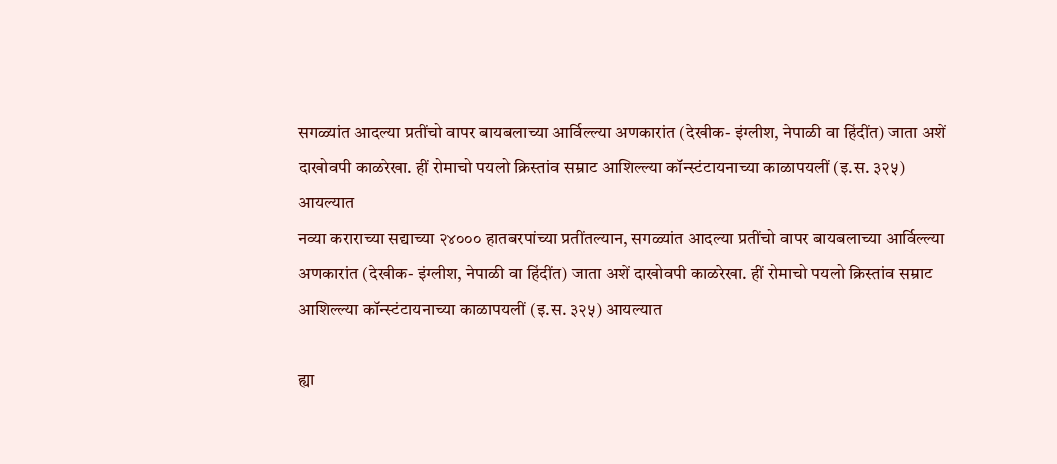सगळ्यांत आदल्या प्रतींचो वापर बायबलाच्या आर्विल्ल्या अणकारांत (देखीक- इंग्लीश, नेपाळी वा हिंदींत) जाता अशें दाखोवपी काळरेखा. हीं रोमाचो पयलो क्रिस्तांव सम्राट आशिल्ल्या कॉन्स्टंटायनाच्या काळापयलीं (इ.स. ३२५) आयल्यात
नव्या कराराच्या सद्याच्या २४००० हातबरपांच्या प्रतींतल्यान, सगळ्यांत आदल्या प्रतींचो वापर बायबलाच्या आर्विल्ल्या अणकारांत (देखीक- इंग्लीश, नेपाळी वा हिंदींत) जाता अशें दाखोवपी काळरेखा. हीं रोमाचो पयलो क्रिस्तांव सम्राट आशिल्ल्या कॉन्स्टंटायनाच्या काळापयलीं (इ.स. ३२५) आयल्यात

ह्या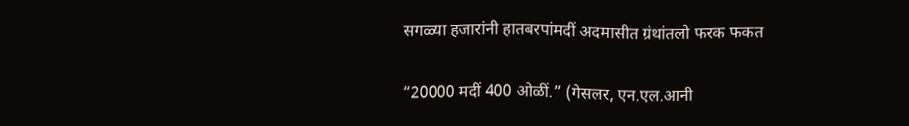सगळ्या हजारांनी हातबरपांमदीं अदमासीत ग्रंथांतलो फरक फकत

“20000 मदीं 400 ओळीं.” (गेसलर, एन.एल.आनी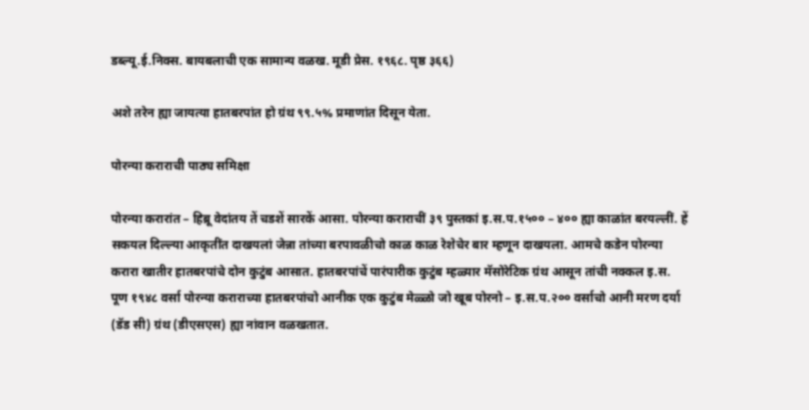डब्ल्यू.ई.निक्स. बायबलाची एक सामान्य वळख. मूडी प्रेस. १९६८. पृष्ठ ३६६)

अशे तरेन ह्या जायत्या हातबरपांत हो ग्रंथ ९९.५% प्रमाणांत दिसून येता.

पोरन्या कराराची पाठ्य समिक्षा

पोरन्या करारांत – हिब्रू वेदांतय तें चडशें सारकें आसा. पोरन्या कराराचीं ३९ पुस्तकां इ.स.प.१५०० – ४०० ह्या काळांत बरयल्लीं. हें सकयल दिल्ल्या आकृतींत दाखयलां जेन्ना तांच्या बरपावळीचो काळ काळ रेशेचेर बार म्हणून दाखयला. आमचे कडेन पोरन्या करारा खातीर हातबरपांचे दोन कुटुंब आसात. हातबरपांचें पारंपारीक कुटुंब म्हळ्यार मॅसोरेटिक ग्रंथ आसून तांची नक्कल इ.स. पूण १९४८ वर्सा पोरन्या कराराच्या हातबरपांचो आनीक एक कुटुंब मेळ्ळो जो खूब पोरनो – इ.स.प.२०० वर्साचो आनी मरण दर्या (डॅड सी) ग्रंथ (डीएसएस) ह्या नांवान वळखतात.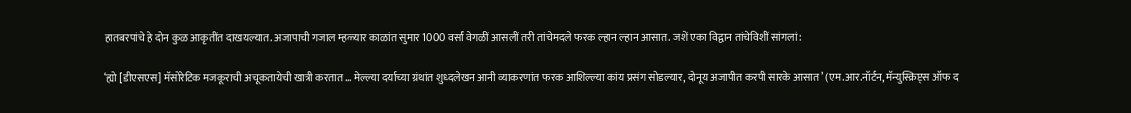हातबरपांचे हे दोन कुळ आकृतींत दाखयल्यात. अजापाची गजाल म्हळ्यार काळांत सुमार 1000 वर्सां वेगळीं आसलीं तरी तांचेमदले फरक ल्हान ल्हान आसात. जशें एका विद्वान तांचेविशीं सांगलां:

‘ह्यो [डीएसएस] मॅसोरेटिक मजकूराची अचूकतायेची खात्री करतात … मेल्ल्या दर्याच्या ग्रंथांत शुध्दलेखन आनी व्याकरणांत फरक आशिल्ल्या कांय प्रसंग सोडल्यार, दोनूय अजापीत करपी सारके आसात’ (एम.आर.नॉर्टन, मॅन्युस्क्रिप्ट्स ऑफ द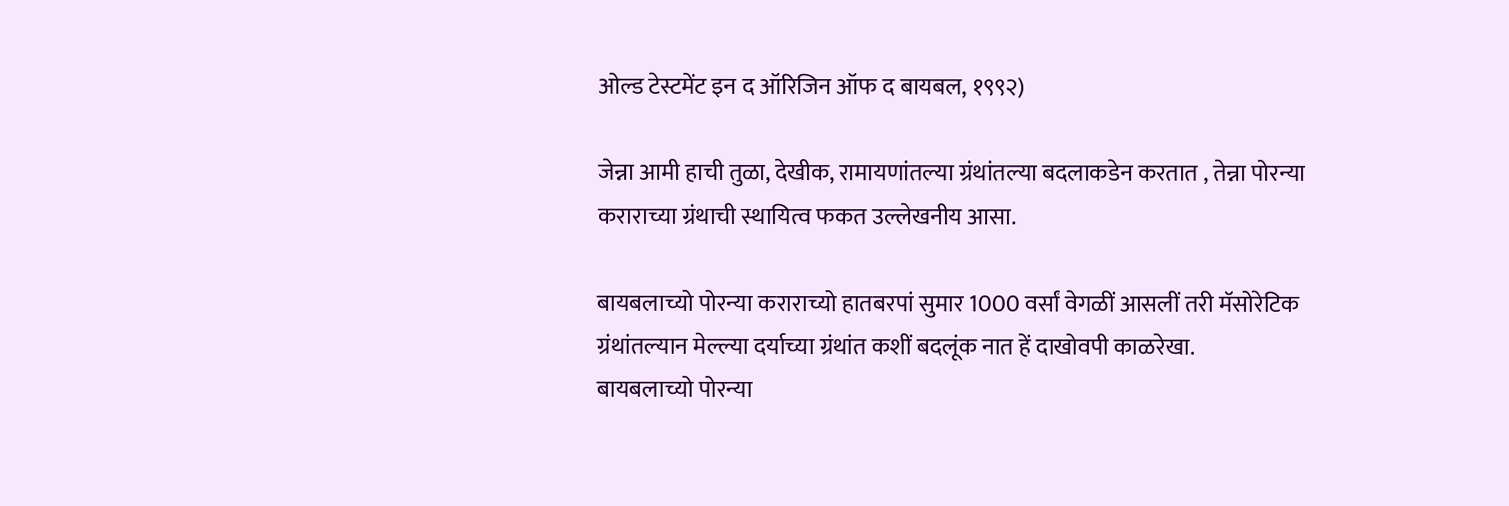ओल्ड टेस्टमेंट इन द ऑरिजिन ऑफ द बायबल, १९९२)

जेन्ना आमी हाची तुळा, देखीक, रामायणांतल्या ग्रंथांतल्या बदलाकडेन करतात , तेन्ना पोरन्या कराराच्या ग्रंथाची स्थायित्व फकत उल्लेखनीय आसा.

बायबलाच्यो पोरन्या कराराच्यो हातबरपां सुमार 1000 वर्सां वेगळीं आसलीं तरी मॅसोरेटिक ग्रंथांतल्यान मेल्ल्या दर्याच्या ग्रंथांत कशीं बदलूंक नात हें दाखोवपी काळरेखा.
बायबलाच्यो पोरन्या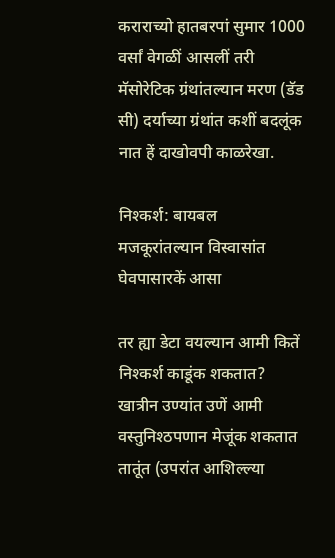कराराच्यो हातबरपां सुमार 1000 वर्सां वेगळीं आसलीं तरी मॅसोरेटिक ग्रंथांतल्यान मरण (डॅड सी) दर्याच्या ग्रंथांत कशीं बदलूंक नात हें दाखोवपी काळरेखा.

निश्कर्श: बायबल मजकूरांतल्यान विस्वासांत घेवपासारकें आसा

तर ह्या डेटा वयल्यान आमी कितें निश्कर्श काडूंक शकतात? खात्रीन उण्यांत उणें आमी वस्तुनिश्ठपणान मेजूंक शकतात तातूंत (उपरांत आशिल्ल्या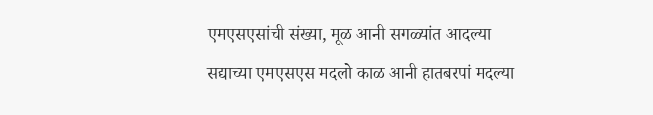एमएसएसांची संख्या, मूळ आनी सगळ्यांत आदल्या सद्याच्या एमएसएस मदलो काळ आनी हातबरपां मदल्या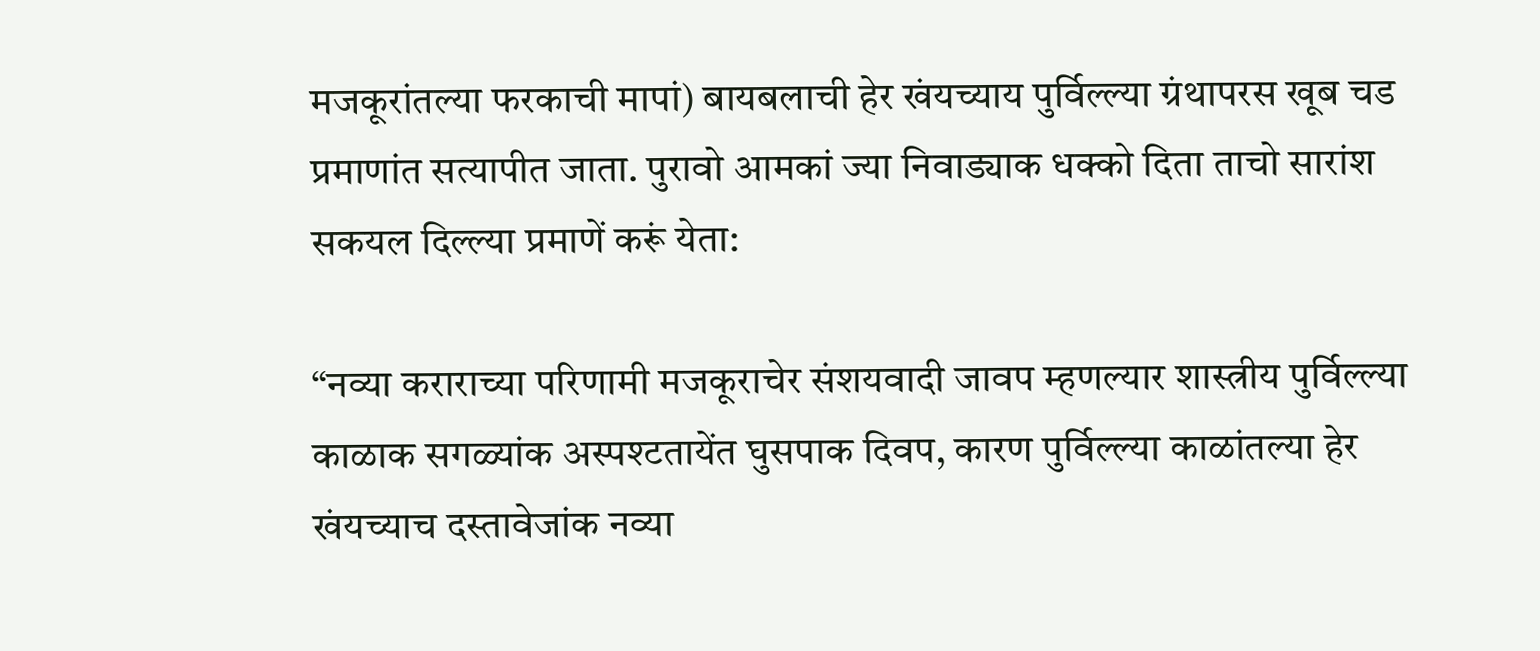मजकूरांतल्या फरकाची मापां) बायबलाची हेर खंयच्याय पुर्विल्ल्या ग्रंथापरस खूब चड प्रमाणांत सत्यापीत जाता. पुरावो आमकां ज्या निवाड्याक धक्को दिता ताचो सारांश सकयल दिल्ल्या प्रमाणें करूं येता:

“नव्या कराराच्या परिणामी मजकूराचेर संशयवादी जावप म्हणल्यार शास्त्रीय पुर्विल्ल्या काळाक सगळ्यांक अस्पश्टतायेंत घुसपाक दिवप, कारण पुर्विल्ल्या काळांतल्या हेर खंयच्याच दस्तावेजांक नव्या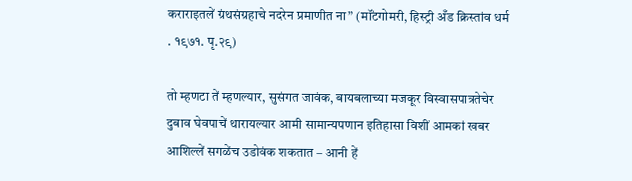कराराइतलें ग्रंथसंग्रहाचे नदरेन प्रमाणीत ना” (मॉंटगोमरी, हिस्ट्री अँड क्रिस्तांव धर्म . १९७१. पृ.२९)

तो म्हणटा तें म्हणल्यार, सुसंगत जावंक, बायबलाच्या मजकूर विस्वासपात्रतेचेर दुबाव घेवपाचें थारायल्यार आमी सामान्यपणान इतिहासा विशीं आमकां खबर आशिल्लें सगळेंच उडोवंक शकतात – आनी हें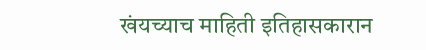खंयच्याच माहिती इतिहासकारान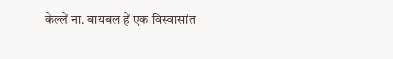केल्लें ना. बायबल हें एक विस्वासांत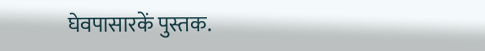घेवपासारकें पुस्तक.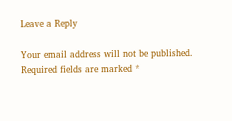Leave a Reply

Your email address will not be published. Required fields are marked *